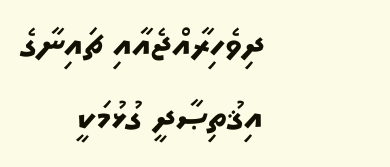ދިވެހިރާއްޖެއާއި ޗައިނާގެ އިޤުތިޞާދީ ގުޅުމަކީ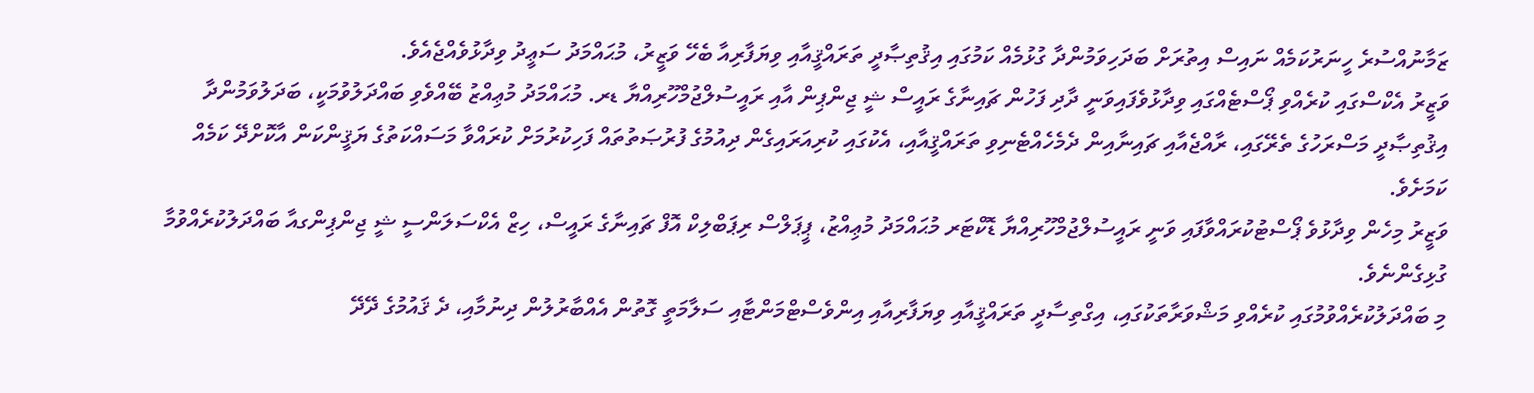ޒަމާނުއްސުރެ ހީނަރުކަމެއް ނައިސް އިތުރަށް ބަދަހިވަމުންދާ ގުޅުމެއް ކަމުގައި އިޤުތިޞާދީ ތަރައްޤީއާއި ވިޔަފާރިއާ ބެހޭ ވަޒީރު، މުޙައްމަދު ސަޢީދު ވިދާޅުވެއްޖެއެވެ.
ވަޒީރު އެކްސްގައި ކުރެއްވި ޕޯސްޓެއްގައި ވިދާޅުވެފައިވަނީ ދާދި ފަހުން ޗައިނާގެ ރައީސް ޝީ ޖިންޕިން އާއި ރައީސުލްޖުމްހޫރިއްޔާ ޑރ. މުޙައްމަދު މުޢިއްޒު ބޭއްވެވި ބައްދަލުވުމަކީ، ބަދަލުވަމުންދާ އިޤުތިޞާދީ މަސްރަހުގެ ތެރޭގައި، ރާއްޖެއާއި ޗައިނާއިން ދެމެހެއްޓެނިވި ތަރައްޤީއާއި، އެކުގައި ކުރިއަރައިގެން ދިއުމުގެ ފުރުޞަތުތައް ފަހިކުރުމަށް ކުރައްވާ މަސައްކަތުގެ ޔަޤީންކަން އާކޮށްދޭ ކަމެއް ކަމަށެވެ.
ވަޒީރު މިހެން ވިދާޅުވެ ޕޯސްޓުކުރައްވާފައި ވަނީ ރައީސުލްޖުމްހޫރިއްޔާ ޑޮކްޓަރ މުޙައްމަދު މުޢިއްޒު، ޕީޕަލްސް ރިޕަބްލިކް އޮފް ޗައިނާގެ ރައީސް، ހިޒް އެކްސަލަންސީ ޝީ ޖިންޕިންގއާ ބައްދަލުކުރެއްވުމާ ގުޅިގެންނެވެ.
މި ބައްދަލުކުރެއްވުމުގައި ކުރެއްވި މަޝްވަރާތަކުގައި، އިގްތިސާދީ ތަރައްޤީއާއި ވިޔަފާރިއާއި އިންވެސްޓްމަންޓާއި ސަލާމަތީ ގޮތުން އެއްބާރުލުން ދިނުމާއި، ދެ ޤައުމުގެ ދޭދޭ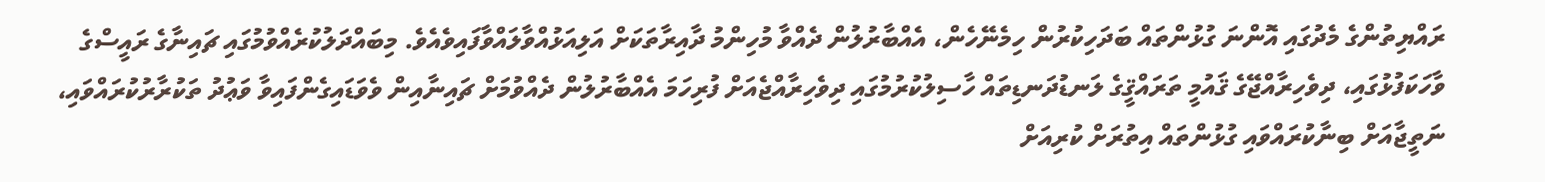ރައްޔިތުންގެ މެދުގައި އޮންނަ ގުޅުންތައް ބަދަހިކުރުން ހިމެނޭހެން، އެއްބާރުލުން ދެއްވާ މުހިންމު ދާއިރާތަކަށް އަލިއަޅުއްވާލައްވާފައިވެއެވެ. މިބައްދަލުކުރެއްވުމުގައި ޗައިނާގެ ރައީސްގެ ވާހަކަފުޅުގައި، ދިވެހިރާއްޖޭގެ ޤައުމީ ތަރައްޤީގެ ލަނޑުދަނޑިތައް ހާސިލުކުރުމުގައި ދިވެހިރާއްޖެއަށް ފުރިހަމަ އެއްބާރުލުން ދެއްވުމަށް ޗައިނާއިން ވެވަޑައިގެންފައިވާ ވަޢުދު ތަކުރާރުކުރައްވައި، ނަތީޖާއަށް ބިނާކުރައްވައި ގުޅުންތައް އިތުރަށް ކުރިއަށް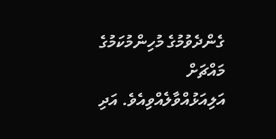ގެންދެވުމުގެ މުހިންމުކަމުގެ މައްޗަށް އަލިއަޅުއްވާލެއްވިއެވެ. އަދި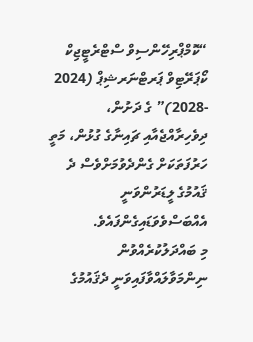“ކޮމްޕްރިހޭންސިވް ސްޓްރެޓީޖިކް ކޯޕަރޭޓިވް ޕަރޓްނަރޝިޕް (2024 -2028)” ގެ ދަށުން، ދިވެހިރާއްޖެއާއި ޗައިނާގެ ގުޅުން، މަތީ ހަރުފަތަކަށް ގެންދެވުމަށްވެސް ދެ ޤައުމުގެ ލީޑަރުންވަނީ އެއްބަސްވެވަޑައިގެންފައެވެ.
މި ބައްދަލުކުރެއްވުން ނިންމަވާލައްވާފައިވަނީ ދެޤައުމުގެ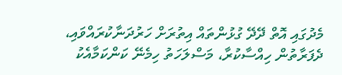މެދުގައި އޮތް ދޭދޭ ގުޅުންތައް އިތުރަށް ހަރުދަނާކުރައްވައި، ދެފަރާތުން ހިއްސާކުރާ، މަސްލަހަތު ހިމެނޭ ކަންކަމާއެކު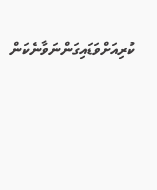ކުރިއަށްވަޑައިގަންނަވާނެކަން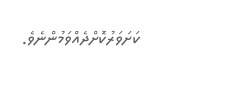ކަށަވަރުކޮށްދެއްވަމުންނެވެ.